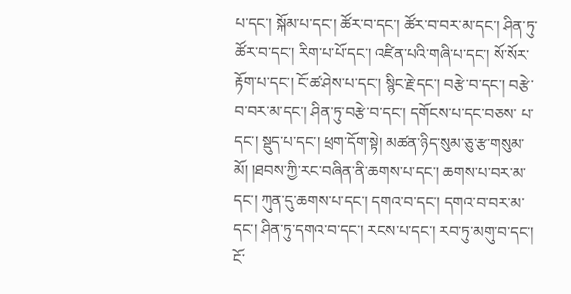པ་དང་། སྐོམ་པ་དང་། ཚོར་བ་དང་། ཚོར་བ་བར་མ་དང་། ཤིན་ཏུ་ཚོར་བ་དང་། རིག་པ་པོ་དང་། འཛིན་པའི་གཞི་པ་དང་། སོ་སོར་རྟོག་པ་དང་། ངོ་ཚ་ཤེས་པ་དང་། སྙིང་རྗེ་དང་། བརྩེ་བ་དང་། བརྩེ་བ་བར་མ་དང་། ཤིན་ཏུ་བརྩེ་བ་དང་། དགོངས་པ་དང་བཅས་ པ་དང་། སྡུད་པ་དང་། ཕྲག་དོག་སྟེ། མཚན་ཉིད་སུམ་ཅུ་རྩ་གསུམ་མོ། །ཐབས་ཀྱི་རང་བཞིན་ནི་ཆགས་པ་དང་། ཆགས་པ་བར་མ་དང་། ཀུན་དུ་ཆགས་པ་དང་། དགའ་བ་དང་། དགའ་བ་བར་མ་དང་། ཤིན་ཏུ་དགའ་བ་དང་། རངས་པ་དང་། རབ་ཏུ་མགུ་བ་དང་། ངོ་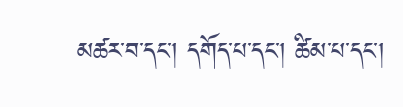མཚར་བ་དང་། དགོད་པ་དང་། ཚིམ་པ་དང་།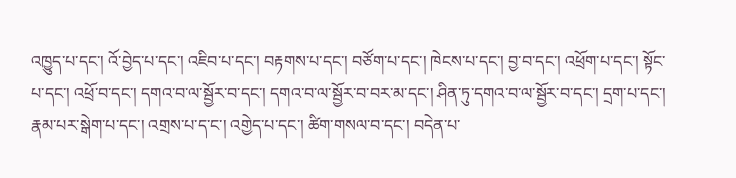འཁྱུད་པ་དང་། འོ་བྱེད་པ་དང་། འཇིབ་པ་དང་། བརྟགས་པ་དང་། བཙོག་པ་དང་། ཁེངས་པ་དང་། བྱ་བ་དང་། འཕྲོག་པ་དང་། སྟོང་པ་དང་། འཕྲོ་བ་དང་། དགའ་བ་ལ་སྦྱོར་བ་དང་། དགའ་བ་ལ་སྦྱོར་བ་བར་མ་དང་། ཤིན་ཏུ་དགའ་བ་ལ་སྦྱོར་བ་དང་། དྲག་པ་དང་། རྣམ་པར་སྒེག་པ་དང་། འགྲས་པ་ད་ང་། འགྱེད་པ་དང་། ཚིག་གསལ་བ་དང་། བདེན་པ་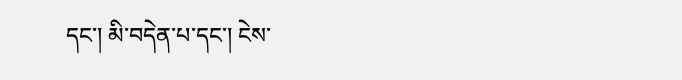དང་། མི་བདེན་པ་དང་། ངེས་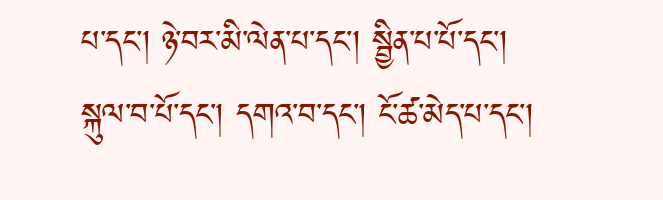པ་དང་། ཉེ་བར་མི་ལེན་པ་དང་། སྦྱིན་པ་པོ་དང་། སྐུལ་བ་པོ་དང་། དགའ་བ་དང་། ངོ་ཚ་མེད་པ་དང་།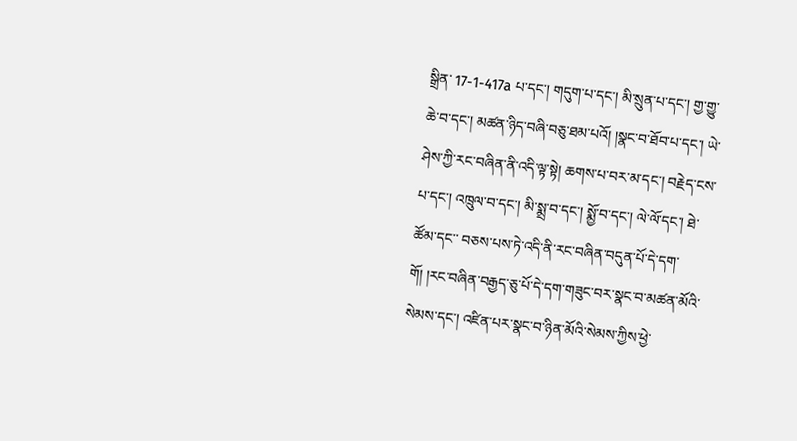སྒྲིན་ 17-1-417a པ་དང་། གདུག་པ་དང་། མི་སྲུན་པ་དང་། གྱ་གྱུ་ཆེ་བ་དང་། མཚན་ཉིད་བཞི་བཅུ་ཐམ་པའོ། །སྣང་བ་ཐོབ་པ་དང་། ཡེ་ཤེས་ཀྱི་རང་བཞིན་ནི་འདི་ལྟ་སྟེ། ཆགས་པ་བར་མ་དང་། བརྗེད་ངས་པ་དང་། འཁྲུལ་བ་དང་། མི་སྨྲ་བ་དང་། སྨྱོ་བ་དང་། ལེ་ལོ་དང་། ཐེ་ཚོམ་དང་་ བཅས་པས་ཏེ་འདི་ནི་རང་བཞིན་བདུན་པོ་དེ་དག་གོ། །རང་བཞིན་བརྒྱད་ཅུ་པོ་དེ་དག་གཟུང་བར་སྣང་བ་མཚན་མོའི་སེམས་དང་། འཛིན་པར་སྣང་བ་ཉིན་མོའི་སེམས་ཀྱིས་ཕྱེ་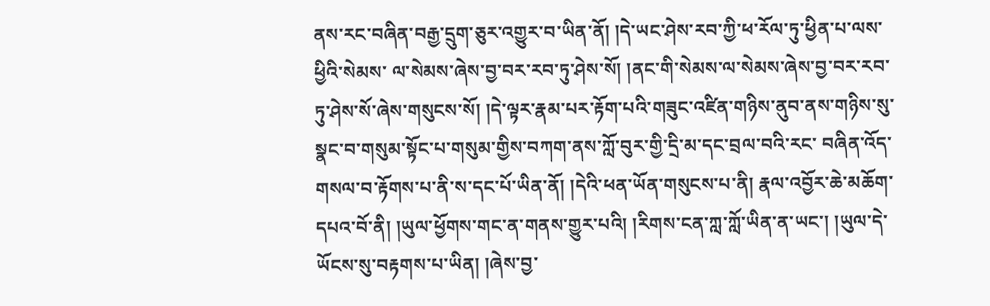ནས་རང་བཞིན་བརྒྱ་དྲུག་ཅུར་འགྱུར་བ་ཡིན་ནོ། །དེ་ཡང་ཤེས་རབ་ཀྱི་ཕ་རོལ་ཏུ་ཕྱིན་པ་ལས་ཕྱིའི་སེམས་ ལ་སེམས་ཞེས་བྱ་བར་རབ་ཏུ་ཤེས་སོ། །ནང་གི་སེམས་ལ་སེམས་ཞེས་བྱ་བར་རབ་ཏུ་ཤེས་སོ་ཞེས་གསུངས་སོ། །དེ་ལྟར་རྣམ་པར་རྟོག་པའི་གཟུང་འཛིན་གཉིས་ནུབ་ནས་གཉིས་སུ་སྣང་བ་གསུམ་སྟོང་པ་གསུམ་གྱིས་བཀག་ནས་ཀློ་བུར་གྱི་དྲི་མ་དང་བྲལ་བའི་རང་ བཞིན་འོད་གསལ་བ་རྟོགས་པ་ནི་ས་དང་པོ་ཡིན་ནོ། །དེའི་ཕན་ཡོན་གསུངས་པ་ནི། རྣལ་འབྱོར་ཆེ་མཆོག་དཔའ་བོ་ནི། །ཡུལ་ཕྱོགས་གང་ན་གནས་གྱུར་པའི། །རིགས་ངན་ཀླ་ཀློ་ཡིན་ན་ཡང་། །ཡུལ་དེ་ཡོངས་སུ་བརྟགས་པ་ཡིན། །ཞེས་བྱ་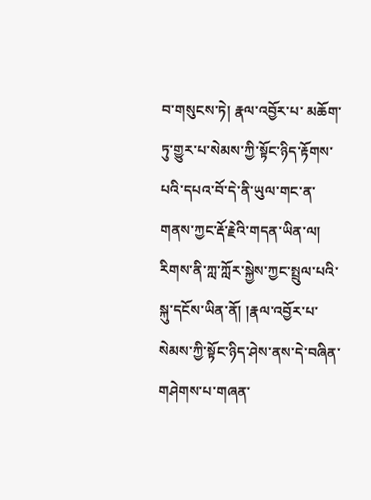བ་གསུངས་ཏེ། རྣལ་འབྱོར་པ་ མཆོག་ཏུ་གྱུར་པ་སེམས་ཀྱི་སྟོང་ཉིད་རྟོགས་པའི་དཔའ་བོ་དེ་ནི་ཡུལ་གང་ན་གནས་ཀྱང་རྡོ་རྗེའི་གདན་ཡིན་ལ། རིགས་ནི་ཀླ་ཀློར་སྐྱེས་ཀྱང་སྤྲུལ་པའི་སྐུ་དངོས་ཡིན་ནོ། །རྣལ་འབྱོར་པ་སེམས་ཀྱི་སྟོང་ཉིད་ཤེས་ནས་དེ་བཞིན་གཤེགས་པ་གཞན་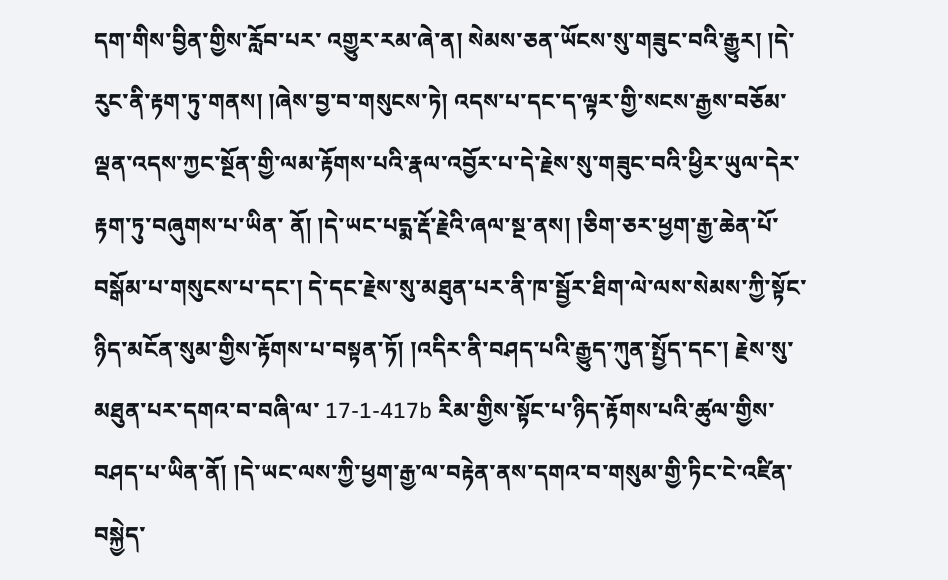དག་གིས་བྱིན་གྱིས་རློབ་པར་ འགྱུར་རམ་ཞེ་ན། སེམས་ཅན་ཡོངས་སུ་གཟུང་བའི་རྒྱུར། །དེ་རུང་ནི་རྟག་ཏུ་གནས། །ཞེས་བྱ་བ་གསུངས་ཏེ། འདས་པ་དང་ད་ལྟར་གྱི་སངས་རྒྱས་བཅོམ་ལྡན་འདས་ཀྱང་སྔོན་གྱི་ལམ་རྟོགས་པའི་རྣལ་འབྱོར་པ་དེ་རྗེས་སུ་གཟུང་བའི་ཕྱིར་ཡུལ་དེར་རྟག་ཏུ་བཞུགས་པ་ཡིན་ ནོ། །དེ་ཡང་པདྨ་རྡོ་རྗེའི་ཞལ་སྔ་ནས། །ཅིག་ཅར་ཕྱག་རྒྱ་ཆེན་པོ་བསྒོམ་པ་གསུངས་པ་དང་། དེ་དང་རྗེས་སུ་མཐུན་པར་ནི་ཁ་སྦྱོར་ཐིག་ལེ་ལས་སེམས་ཀྱི་སྟོང་ཉིད་མངོན་སུམ་གྱིས་རྟོགས་པ་བསྟན་ཏོ། །འདིར་ནི་བཤད་པའི་རྒྱུད་ཀུན་སྤྱོད་དང་། རྗེས་སུ་མཐུན་པར་དགའ་བ་བཞི་ལ་ 17-1-417b རིམ་གྱིས་སྟོང་པ་ཉིད་རྟོགས་པའི་ཚུལ་གྱིས་བཤད་པ་ཡིན་ནོ། །དེ་ཡང་ལས་ཀྱི་ཕྱག་རྒྱ་ལ་བརྟེན་ནས་དགའ་བ་གསུམ་གྱི་ཏིང་ངེ་འཛིན་བསྐྱེད་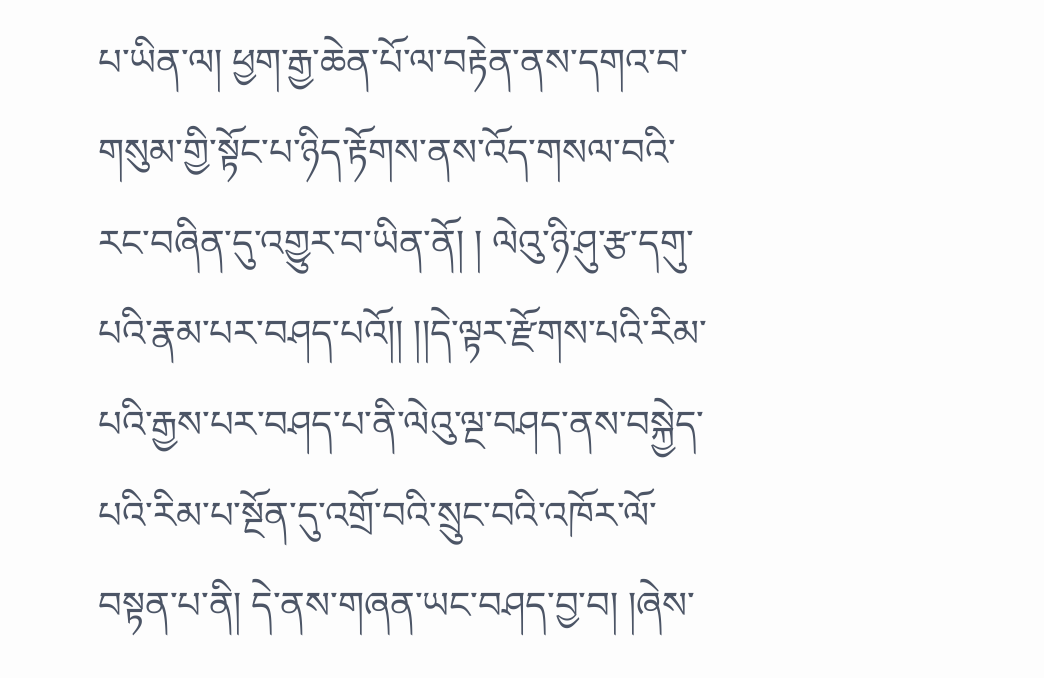པ་ཡིན་ལ། ཕྱག་རྒྱ་ཆེན་པོ་ལ་བརྟེན་ནས་དགའ་བ་གསུམ་གྱི་སྟོང་པ་ཉིད་རྟོགས་ནས་འོད་གསལ་བའི་རང་བཞིན་དུ་འགྱུར་བ་ཡིན་ནོ། ། ལེའུ་ཉི་ཤུ་རྩ་དགུ་པའི་རྣམ་པར་བཤད་པའོ།། །།དེ་ལྟར་རྫོགས་པའི་རིམ་པའི་རྒྱས་པར་བཤད་པ་ནི་ལེའུ་ལྔ་བཤད་ནས་བསྐྱེད་པའི་རིམ་པ་སྔོན་དུ་འགྲོ་བའི་སྲུང་བའི་འཁོར་ལོ་བསྟན་པ་ནི། དེ་ནས་གཞན་ཡང་བཤད་བྱ་བ། །ཞེས་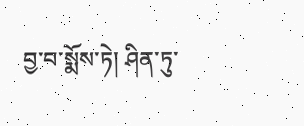བྱ་བ་སྨོས་ཏེ། ཤིན་ཏུ་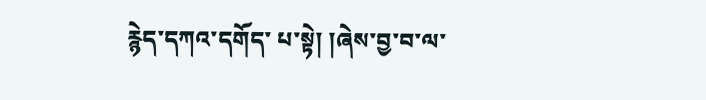རྙེད་དཀའ་དགོད་ པ་སྟེ། །ཞེས་བྱ་བ་ལ་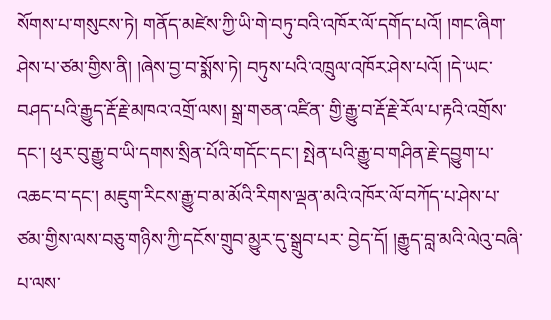སོགས་པ་གསུངས་ཏེ། གནོད་མཛེས་ཀྱི་ཡི་གེ་བཏུ་བའི་འཁོར་ལོ་དགོད་པའོ། །གང་ཞིག་ཤེས་པ་ཙམ་གྱིས་ནི། །ཞེས་བྱ་བ་སྨོས་ཏེ། བཏུས་པའི་འཁྲུལ་འཁོར་ཤེས་པའོ། །དེ་ཡང་བཤད་པའི་རྒྱུད་རྡོ་རྗེ་མཁའ་འགྲོ་ལས། སྒྲ་གཅན་འཛིན་ གྱི་རྒྱུ་བ་རྡོ་རྗེ་རོལ་པ་རྟའི་འགྲོས་དང་། ཕུར་བུ་རྒྱུ་བ་ཡི་དགས་སྲིན་པོའི་གདོང་དང་། སྤེན་པའི་རྒྱུ་བ་གཤིན་རྗེ་དབྱུག་པ་འཆང་བ་དང་། མཇུག་རིངས་རྒྱུ་བ་མ་མོའི་རིགས་ལྡན་མའི་འཁོར་ལོ་བཀོད་པ་ཤེས་པ་ཙམ་གྱིས་ལས་བཅུ་གཉིས་ཀྱི་དངོས་གྲུབ་མྱུར་དུ་སྒྲུབ་པར་ བྱེད་དོ། །རྒྱུད་བླ་མའི་ལེའུ་བཞི་པ་ལས་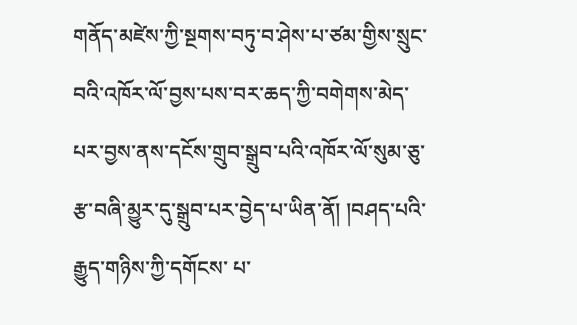གནོད་མཛེས་ཀྱི་སྔགས་བཏུ་བ་ཤེས་པ་ཙམ་གྱིས་སྲུང་བའི་འཁོར་ལོ་བྱས་པས་བར་ཆད་ཀྱི་བགེགས་མེད་པར་བྱས་ནས་དངོས་གྲུབ་སྒྲུབ་པའི་འཁོར་ལོ་སུམ་ཅུ་རྩ་བཞི་མྱུར་དུ་སྒྲུབ་པར་བྱེད་པ་ཡིན་ནོ། །བཤད་པའི་རྒྱུད་གཉིས་ཀྱི་དགོངས་ པ་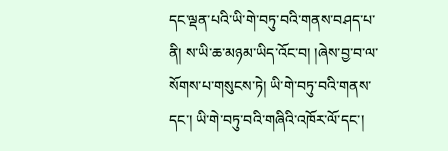དང་ལྡན་པའི་ཡི་གེ་བཏུ་བའི་གནས་བཤད་པ་ནི། ས་ཡི་ཆ་མཉམ་ཡིད་འོང་བ། །ཞེས་བྱ་བ་ལ་སོགས་པ་གསུངས་ཏེ། ཡི་གེ་བཏུ་བའི་གནས་དང་། ཡི་གེ་བཏུ་བའི་གཞིའི་འཁོར་ལོ་དང་།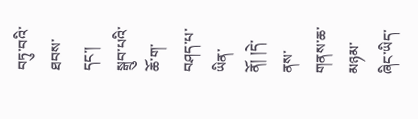བཏུ་བའི་ཐབས་དང་། སྒྲུབ་པའི་ཆོ་ག་བཤད་པ་ཡིན་ནོ། །དེ་ནས་གནས་ཆ་ མཉམ་ཞིང་ཡིད་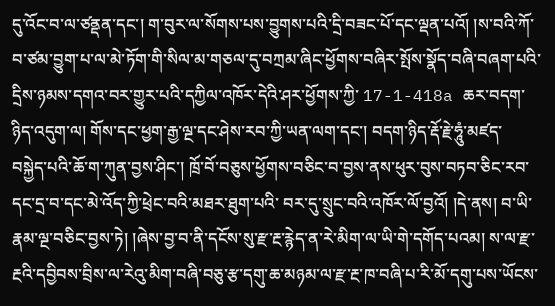དུ་འོང་བ་ལ་ཙནྡན་དང་། ག་བུར་ལ་སོགས་པས་བྱུགས་པའི་དྲི་བཟང་པོ་དང་ལྡན་པའོ། །ས་བའི་ཀོ་བ་ཙམ་བྱུག་པ་ལ་མེ་ཏོག་གི་སིལ་མ་གཅལ་དུ་བཀྲམ་ཞིང་ཕྱོགས་བཞིར་སྤོས་སྣོད་བཞི་བཞག་པའི་དྲིས་ཉམས་དགའ་བར་གྱུར་པའི་དཀྱིལ་འཁོར་དེའི་ཤར་ཕྱོགས་ཀྱི་ 17-1-418a ཆར་བདག་ཉིད་འདུག་ལ། གོས་དང་ཕྱག་རྒྱ་ལྔ་དང་ཤེས་རབ་ཀྱི་ཡན་ལག་དང་། བདག་ཉིད་རྡོ་རྗེ་ཧཱུཾ་མཛད་བསྐྱེད་པའི་ཆོ་ག་ཀུན་བྱས་ཤིང་། ཁྲོ་བོ་བཅུས་ཕྱོགས་བཅིང་བ་བྱས་ནས་ཕུར་བུས་བཏབ་ཅིང་རབ་དང་དྲ་བ་དང་མེ་འོད་ཀྱི་ཕྲེང་བའི་མཐར་ཐུག་པའི་ བར་དུ་སྲུང་བའི་འཁོར་ལོ་བྱའོ། །དེ་ནས། བ་ཡི་རྣམ་ལྔ་བཅིང་བྱས་ཏེ། །ཞེས་བྱ་བ་ནི་དངོས་སུ་རྫ་རྔ་རྙེད་ན་རེ་མིག་ལ་ཡི་གེ་དགོད་པའམ། ས་ལ་རྫ་རྔའི་དབྱིབས་བྲིས་ལ་རེའུ་མིག་བཞི་བཅུ་རྩ་དགུ་ཆ་མཉམ་ལ་རྫ་རྔ་ཁ་བཞི་པ་རི་མོ་དགུ་པས་ཡོངས་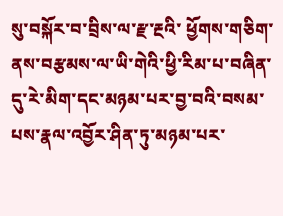སུ་བསྐོར་བ་བྲིས་ལ་རྫ་རྔའི་ ཕྱོགས་གཅིག་ནས་བརྩམས་ལ་ཡི་གེའི་ཕྱི་རིམ་པ་བཞིན་དུ་རེ་མིག་དང་མཉམ་པར་བྱ་བའི་བསམ་པས་རྣལ་འབྱོར་ཤིན་ཏུ་མཉམ་པར་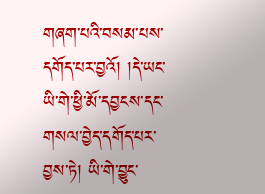གཞག་པའི་བསམ་པས་དགོད་པར་བྱའོ། །དེ་ཡང་ཡི་གེ་ཕྱི་མོ་དབྱངས་དང་གསལ་བྱེད་དགོད་པར་བྱས་ཏེ། ཡི་གེ་བྱུང་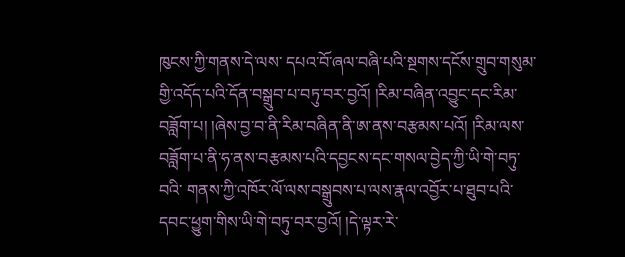ཁུངས་ཀྱི་གནས་དེ་ལས་ དཔའ་བོ་ཞལ་བཞི་པའི་སྔགས་དངོས་གྲུབ་གསུམ་གྱི་འདོད་པའི་དོན་བསྒྲུབ་པ་བཏུ་བར་བྱའོ། །རིམ་བཞིན་འབྱུང་དང་རིམ་བཟློག་པ། །ཞེས་བྱ་བ་ནི་རིམ་བཞིན་ནི་ཨ་ནས་བརྩམས་པའོ། །རིམ་ལས་བཟློག་པ་ནི་ཧ་ནས་བརྩམས་པའི་དབྱངས་དང་གསལ་བྱེད་ཀྱི་ཡི་གེ་བཏུ་བའི་ གནས་ཀྱི་འཁོར་ལོ་ལས་བསྒྲུབས་པ་ལས་རྣལ་འབྱོར་པ་ཐུབ་པའི་དབང་ཕྱུག་གིས་ཡི་གེ་བཏུ་བར་བྱའོ། །དེ་ལྟར་རེ་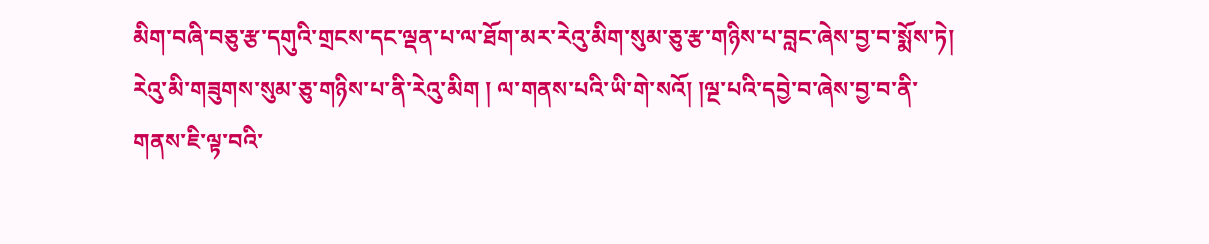མིག་བཞི་བཅུ་རྩ་དགུའི་གྲངས་དང་ལྡན་པ་ལ་ཐོག་མར་རེའུ་མིག་སུམ་ཅུ་རྩ་གཉིས་པ་བླང་ཞེས་བྱ་བ་སྨོས་ཏེ། རེའུ་མི་གཟུགས་སུམ་ཅུ་གཉིས་པ་ནི་རེའུ་མིག ། ལ་གནས་པའི་ཡི་གེ་སའོ། །ལྔ་པའི་དབྱེ་བ་ཞེས་བྱ་བ་ནི་གནས་ཇི་ལྟ་བའི་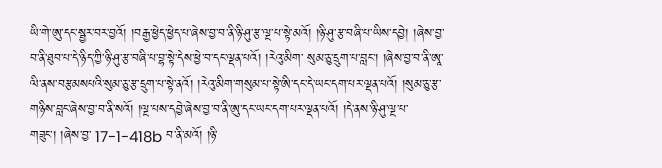ཡི་གེ་ཨུ་དང་སྦྱར་བར་བྱའོ། །བརྒྱ་ཕྱེད་ཕྱེད་པ་ཞེས་བྱ་བ་ནི་ཉི་ཤུ་རྩ་ལྔ་པ་སྟེ་མའོ། །ཉི་ཤུ་རྩ་བཞི་པ་ཡིས་དབྱེ། །ཞེས་བྱ་བ་ནི་ཐུབ་པ་དེ་ཉིད་ཀྱི་ཉི་ཤུ་རྩ་བཞི་པ་བྷ་སྟེ་དེས་ཕྱེ་བ་དང་ལྡན་པའོ། །རེའུ་མིག་ སུམ་ཅུ་དྲུག་པ་བླང་། །ཞེས་བྱ་བ་ནི་ཨཱ་ལི་ནས་བརྩམསཔའི་སུམ་ཅུ་རྩ་དྲུག་པ་སྟེ་ནའོ། །རེའུ་མིག་གསུམ་པ་སྟེ་ཨི་དང་དེ་ཡང་དག་པར་ལྡན་པའོ། །སུམ་ཅུ་རྩ་གཉིས་བླང་ཞེས་བྱ་བ་ནི་སའོ། །ལྔ་པས་དབྱེ་ཞེས་བྱ་བ་ནི་ཨུ་དང་ཡང་དག་པར་ལྡན་པའོ། །དེ་ནས་ཉི་ཤུ་ལྔ་པ་གཟུང་། །ཞེས་བྱ་ 17-1-418b བ་ནི་མའོ། །ཉི་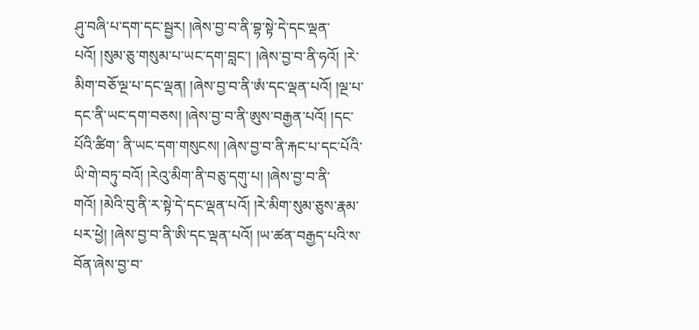ཤུ་བཞི་པ་དག་དང་སྦྱར། །ཞེས་བྱ་བ་ནི་བྷ་སྟེ་དེ་དང་ལྡན་པའོ། །སུམ་ཅུ་གསུམ་པ་ཡང་དག་བླང་། །ཞེས་བྱ་བ་ནི་ཧའོ། །རེ་མིག་བཅོ་ལྔ་པ་དང་ལྡན། །ཞེས་བྱ་བ་ནི་ཨཾ་དང་ལྡན་པའོ། །ལྔ་པ་དང་ནི་ཡང་དག་བཅས། །ཞེས་བྱ་བ་ནི་ཨུས་བརྒྱན་པའོ། །དང་པོའི་ཚིག་ ནི་ཡང་དག་གསུངས། །ཞེས་བྱ་བ་ནི་རྐང་པ་དང་པོའི་ཡི་གེ་བཏུ་བའོ། །རེའུ་མིག་ནི་བཅུ་དགུ་པ། །ཞེས་བྱ་བ་ནི་གའོ། །མེའི་བུ་ནི་ར་སྟེ་དེ་དང་ལྡན་པའོ། །རེ་མིག་སུམ་ཅུས་རྣམ་པར་ཕྱེ། །ཞེས་བྱ་བ་ནི་ཨི་དང་ལྡན་པའོ། །ཡ་ཚན་བརྒྱད་པའི་ས་བོན་ཞེས་བྱ་བ་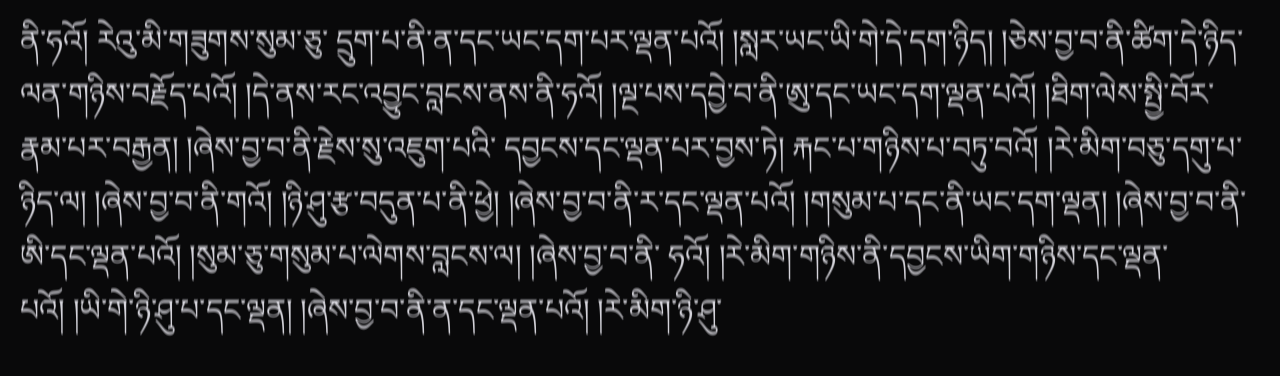ནི་ཧའོ། རེའུ་མི་གཟུགས་སུམ་ཅུ་ དྲུག་པ་ནི་ན་དང་ཡང་དག་པར་ལྡན་པའོ། །སླར་ཡང་ཡི་གེ་དེ་དག་ཉིད། །ཅེས་བྱ་བ་ནི་ཚིག་དེ་ཉིད་ལན་གཉིས་བརྗོད་པའོ། །དེ་ནས་རང་འབྱུང་བླངས་ནས་ནི་ཧའོ། །ལྔ་པས་དབྱེ་བ་ནི་ཨུ་དང་ཡང་དག་ལྡན་པའོ། །ཐིག་ལེས་སྤྱི་བོར་རྣམ་པར་བརྒྱན། །ཞེས་བྱ་བ་ནི་རྗེས་སུ་འཇུག་པའི་ དབྱངས་དང་ལྡན་པར་བྱས་ཏེ། རྐང་པ་གཉིས་པ་བཏུ་བའོ། །རེ་མིག་བཅུ་དགུ་པ་ཉིད་ལ། །ཞེས་བྱ་བ་ནི་གའོ། །ཉི་ཤུ་རྩ་བདུན་པ་ནི་ཕྱེ། །ཞེས་བྱ་བ་ནི་ར་དང་ལྡན་པའོ། །གསུམ་པ་དང་ནི་ཡང་དག་ལྡན། །ཞེས་བྱ་བ་ནི་ཨི་དང་ལྡན་པའོ། །སུམ་ཅུ་གསུམ་པ་ལེགས་བླངས་ལ། །ཞེས་བྱ་བ་ནི་ ཧའོ། །རེ་མིག་གཉིས་ནི་དབྱངས་ཡིག་གཉིས་དང་ལྡན་པའོ། །ཡི་གེ་ཉི་ཤུ་པ་དང་ལྡན། །ཞེས་བྱ་བ་ནི་ན་དང་ལྡན་པའོ། །རེ་མིག་ཉི་ཤུ་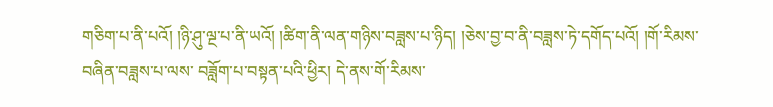གཅིག་པ་ནི་པའོ། །ཉི་ཤུ་ལྔ་པ་ནི་ཡའོ། །ཚིག་ནི་ལན་གཉིས་བཟླས་པ་ཉིད། །ཅེས་བྱ་བ་ནི་བཟླས་ཏེ་དགོད་པའོ། །གོ་རིམས་བཞིན་བཟླས་པ་ལས་ བཟློག་པ་བསྟན་པའི་ཕྱིར། དེ་ནས་གོ་རིམས་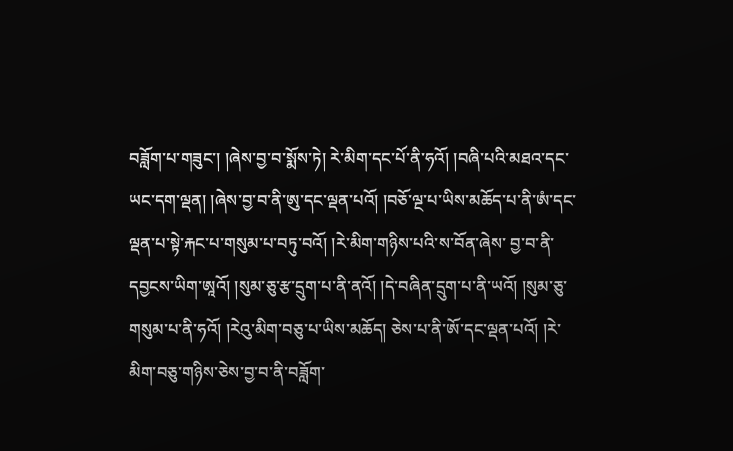བཟློག་པ་གཟུང་། །ཞེས་བྱ་བ་སྨོས་ཏེ། རེ་མིག་དང་པོ་ནི་ཧའོ། །བཞི་པའི་མཐའ་དང་ཡང་དག་ལྡན། །ཞེས་བྱ་བ་ནི་ཨུ་དང་ལྡན་པའོ། །བཅོ་ལྔ་པ་ཡིས་མཆོད་པ་ནི་ཨཾ་དང་ལྡན་པ་སྟེ་རྐང་པ་གསུམ་པ་བཏུ་བའོ། །རེ་མིག་གཉིས་པའི་ས་བོན་ཞེས་ བྱ་བ་ནི་དབྱངས་ཡིག་ཨཱའོ། །སུམ་ཅུ་རྩ་དྲུག་པ་ནི་ནའོ། །དེ་བཞིན་དྲུག་པ་ནི་ཡའོ། །སུམ་ཅུ་གསུམ་པ་ནི་ཧའོ། །རེའུ་མིག་བཅུ་པ་ཡིས་མཆོད། ཅེས་པ་ནི་ཨོ་དང་ལྡན་པའོ། །རེ་མིག་བཅུ་གཉིས་ཅེས་བྱ་བ་ནི་བཟློག་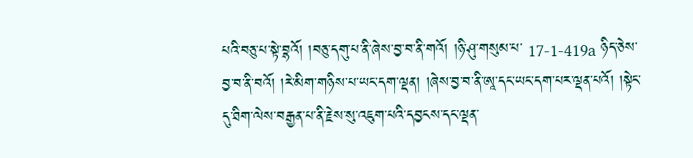པའི་བཅུ་པ་སྟེ་བྷའོ། །བཅུ་དགུ་པ་ནི་ཞེས་བྱ་བ་ནི་གའོ། །ཉི་ཤུ་གསུམ་པ་ 17-1-419a ཉིད་ཅེས་བྱ་བ་ནི་བའོ། །རེ་མིག་གཉིས་པ་ཡང་དག་ལྡན། །ཞེས་བྱ་བ་ནི་ཨཱ་དང་ཡང་དག་པར་ལྡན་པའོ། །སྟེང་དུ་ཐིག་ལེས་བརྒྱན་པ་ནི་རྗེས་སུ་འཇུག་པའི་དབྱངས་དང་ལྡན་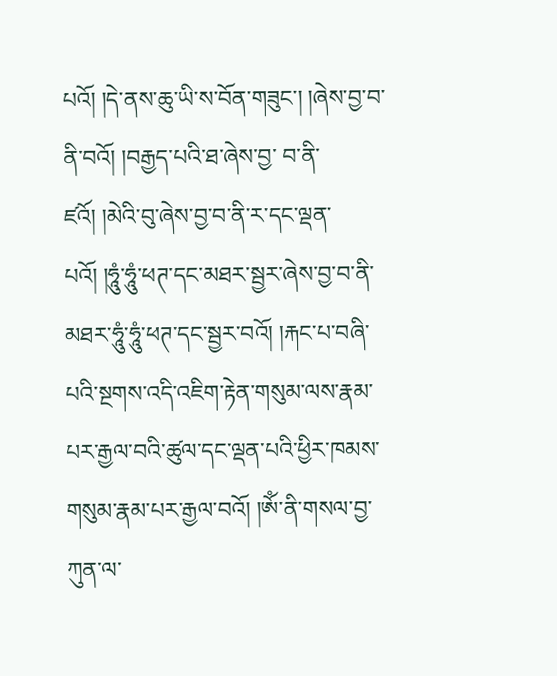པའོ། །དེ་ནས་ཆུ་ཡི་ས་བོན་གཟུང་། །ཞེས་བྱ་བ་ནི་བའོ། །བརྒྱད་པའི་ཐ་ཞེས་བྱ་ བ་ནི་ཛའོ། །མེའི་བུ་ཞེས་བྱ་བ་ནི་ར་དང་ལྡན་པའོ། །ཧཱུཾ་ཧཱུཾ་ཕཊ་དང་མཐར་སྦྱར་ཞེས་བྱ་བ་ནི་མཐར་ཧཱུཾ་ཧཱུཾ་ཕཊ་དང་སྦྱར་བའོ། །རྐང་པ་བཞི་པའི་སྔགས་འདི་འཇིག་རྟེན་གསུམ་ལས་རྣམ་པར་རྒྱལ་བའི་ཚུལ་དང་ལྡན་པའི་ཕྱིར་ཁམས་གསུམ་རྣམ་པར་རྒྱལ་བའོ། །ཨོཾ་ནི་གསལ་བྱ་ ཀུན་ལ་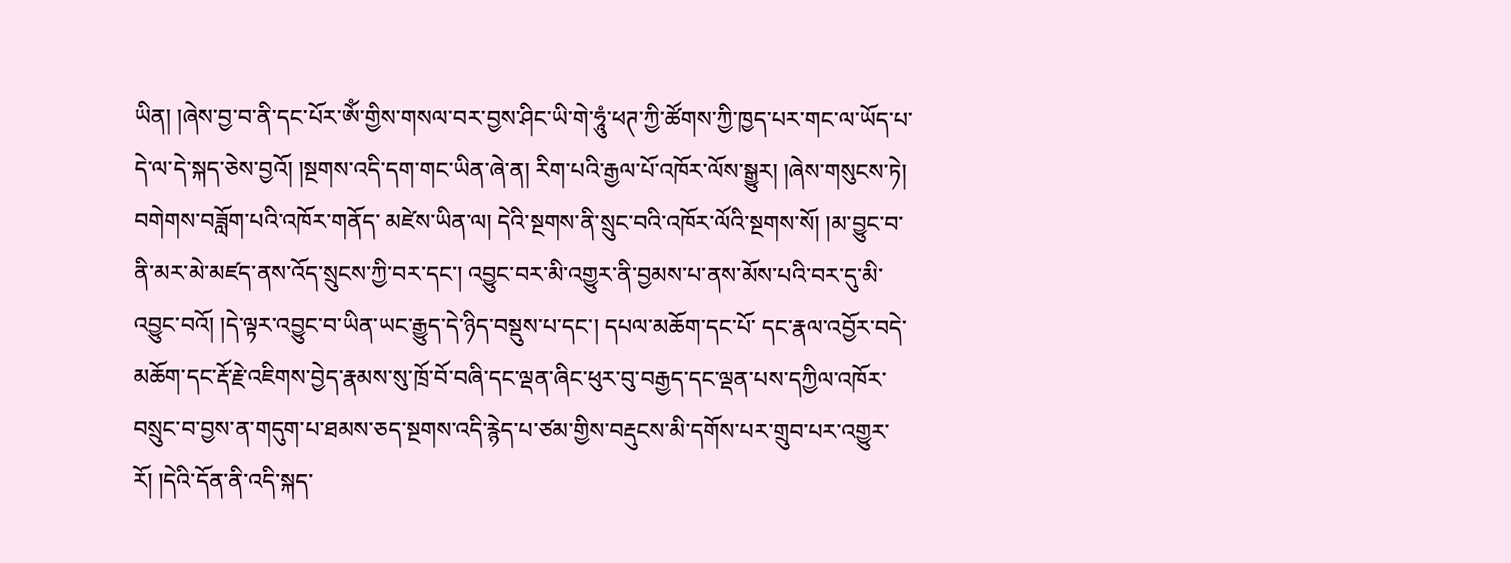ཡིན། །ཞེས་བྱ་བ་ནི་དང་པོར་ཨོཾ་གྱིས་གསལ་བར་བྱས་ཤིང་ཡི་གེ་ཧཱུཾ་ཕཊ་ཀྱི་ཚོགས་ཀྱི་ཁྱད་པར་གང་ལ་ཡོད་པ་དེ་ལ་དེ་སྐད་ཅེས་བྱའོ། །སྔགས་འདི་དག་གང་ཡིན་ཞེ་ན། རིག་པའི་རྒྱལ་པོ་འཁོར་ལོས་སྒྱུར། །ཞེས་གསུངས་ཏེ། བགེགས་བཟློག་པའི་འཁོར་གནོད་ མཛེས་ཡིན་ལ། དེའི་སྔགས་ནི་སྲུང་བའི་འཁོར་ལོའི་སྔགས་སོ། །མ་བྱུང་བ་ནི་མར་མེ་མཛད་ནས་འོད་སྲུངས་ཀྱི་བར་དང་། འབྱུང་བར་མི་འགྱུར་ནི་བྱམས་པ་ནས་མོས་པའི་བར་དུ་མི་འབྱུང་བའོ། །དེ་ལྟར་འབྱུང་བ་ཡིན་ཡང་རྒྱུད་དེ་ཉིད་བསྡུས་པ་དང་། དཔལ་མཆོག་དང་པོ་ དང་རྣལ་འབྱོར་བདེ་མཆོག་དང་རྡོ་རྗེ་འཇིགས་བྱེད་རྣམས་སུ་ཁྲོ་བོ་བཞི་དང་ལྡན་ཞིང་ཕུར་བུ་བརྒྱད་དང་ལྡན་པས་དཀྱིལ་འཁོར་བསྲུང་བ་བྱས་ན་གདུག་པ་ཐམས་ཅད་སྔགས་འདི་རྙེད་པ་ཙམ་གྱིས་བརྡུངས་མི་དགོས་པར་གྲུབ་པར་འགྱུར་རོ། །དེའི་དོན་ནི་འདི་སྐད་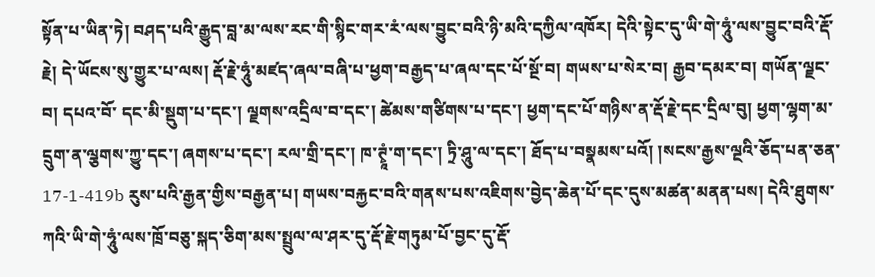སྟོན་པ་ཡིན་ཏེ། བཤད་པའི་རྒྱུད་བླ་མ་ལས་རང་གི་སྙིང་གར་རཾ་ལས་བྱུང་བའི་ཉི་མའི་དཀྱིལ་འཁོར། དེའི་སྟེང་དུ་ཡི་གེ་ཧཱུཾ་ལས་བྱུང་བའི་རྡོ་རྗེ། དེ་ཡོངས་སུ་གྱུར་པ་ལས། རྡོ་རྗེ་ཧཱུཾ་མཛད་ཞལ་བཞི་པ་ཕྱག་བརྒྱད་པ་ཞལ་དང་པོ་སྔོ་བ། གཡས་པ་སེར་བ། རྒྱབ་དམར་བ། གཡོན་ལྗང་བ། དཔའ་བོ་ དང་མི་སྡུག་པ་དང་། ལྗགས་འདྲིལ་བ་དང་། ཚེམས་གཙིགས་པ་དང་། ཕྱག་དང་པོ་གཉིས་ན་རྡོ་རྗེ་དང་དྲིལ་བུ། ཕྱག་ལྷག་མ་དྲུག་ན་ལྕགས་ཀྱུ་དང་། ཞགས་པ་དང་། རལ་གྲི་དང་། ཁ་ཊྭཱཾ་ག་དང་། ཏྲི་ཤཱུ་ལ་དང་། ཐོད་པ་བསྣམས་པའོ། །སངས་རྒྱས་ལྔའི་ཅོད་པན་ཅན་ 17-1-419b རུས་པའི་རྒྱན་གྱིས་བརྒྱན་པ། གཡས་བརྐྱང་བའི་གནས་པས་འཇིགས་བྱེད་ཆེན་པོ་དང་དུས་མཚན་མནན་པས། དེའི་ཐུགས་ཀའི་ཡི་གེ་ཧཱུཾ་ལས་ཁྲོ་བཅུ་སྐད་ཅིག་མས་སྤྲུལ་ལ་ཤར་དུ་རྡོ་རྗེ་གཏུམ་པོ་བྱང་དུ་རྡོ་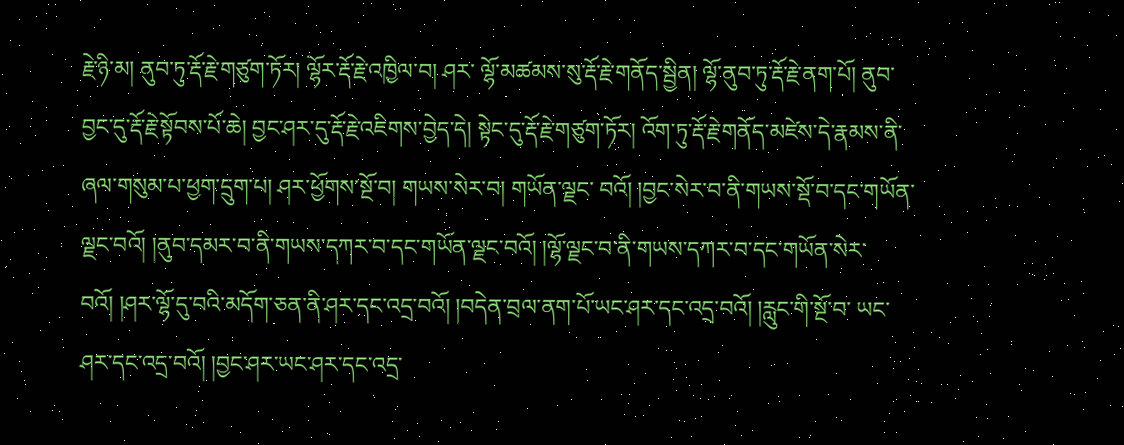རྗེ་ཉི་མ། ནུབ་ཏུ་རྡོ་རྗེ་གཙུག་ཏོར། ལྷོར་རྡོ་རྗེ་འཁྱིལ་བ། ཤར་ ལྷོ་མཚམས་སུ་རྡོ་རྗེ་གནོད་སྦྱིན། ལྷོ་ནུབ་ཏུ་རྡོ་རྗེ་ནག་པོ། ནུབ་བྱང་དུ་རྡོ་རྗེ་སྟོབས་པོ་ཆེ། བྱང་ཤར་དུ་རྡོ་རྗེ་འཇིགས་བྱེད་དེ། སྟེང་དུ་རྡོ་རྗེ་གཙུག་ཏོར། འོག་ཏུ་རྡོ་རྗེ་གནོད་མཛེས་དེ་རྣམས་ནི་ཞལ་གསུམ་པ་ཕྱག་དྲུག་པ། ཤར་ཕྱོགས་སྔོ་བ། གཡས་སེར་བ། གཡོན་ལྗང་ བའོ། །བྱང་སེར་བ་ནི་གཡས་སྡོ་བ་དང་གཡོན་ལྗང་བའོ། །ནུབ་དམར་བ་ནི་གཡས་དཀར་བ་དང་གཡོན་ལྗང་བའོ། །ལྷོ་ལྗང་བ་ནི་གཡས་དཀར་བ་དང་གཡོན་སེར་བའོ། །ཤར་ལྷོ་དུ་བའི་མདོག་ཅན་ནི་ཤར་དང་འདྲ་བའོ། །བདེན་བྲལ་ནག་པོ་ཡང་ཤར་དང་འདྲ་བའོ། །རླུང་གི་སྔོ་བ་ ཡང་ཤར་དང་འདྲ་བའོ། །བྱང་ཤར་ཡང་ཤར་དང་འདྲ་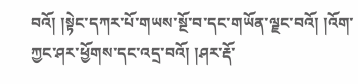བའོ། །སྟེང་དཀར་པོ་གཡས་སྔོ་བ་དང་གཡོན་ལྗང་བའོ། །འོག་ཀྱང་ཤར་ཕྱོགས་དང་འདྲ་བའོ། །ཤར་རྡོ་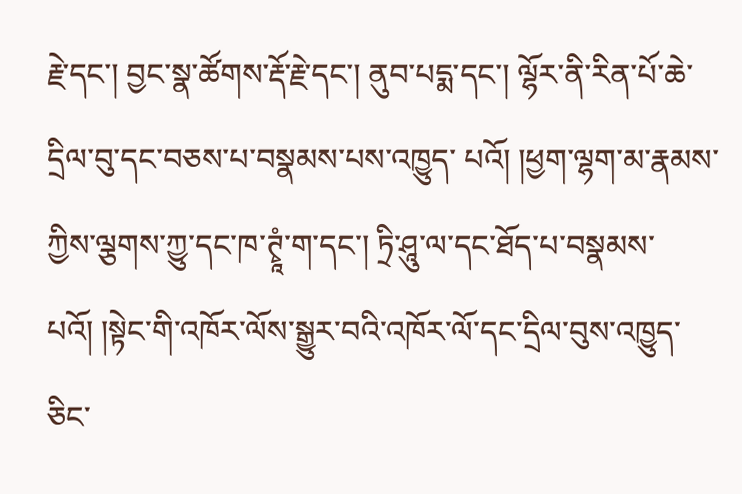རྗེ་དང་། བྱང་སྣ་ཚོགས་རྡོ་རྗེ་དང་། ནུབ་པདྨ་དང་། ལྷོར་ནི་རིན་པོ་ཆེ་དྲིལ་བུ་དང་བཅས་པ་བསྣམས་པས་འཁྱུད་ པའོ། །ཕྱག་ལྷག་མ་རྣམས་ཀྱིས་ལྕགས་ཀྱུ་དང་ཁ་ཊྭཱཾ་ག་དང་། ཏྲི་ཤཱུ་ལ་དང་ཐོད་པ་བསྣམས་པའོ། །སྟེང་གི་འཁོར་ལོས་སྒྱུར་བའི་འཁོར་ལོ་དང་དྲིལ་བུས་འཁྱུད་ཅིང་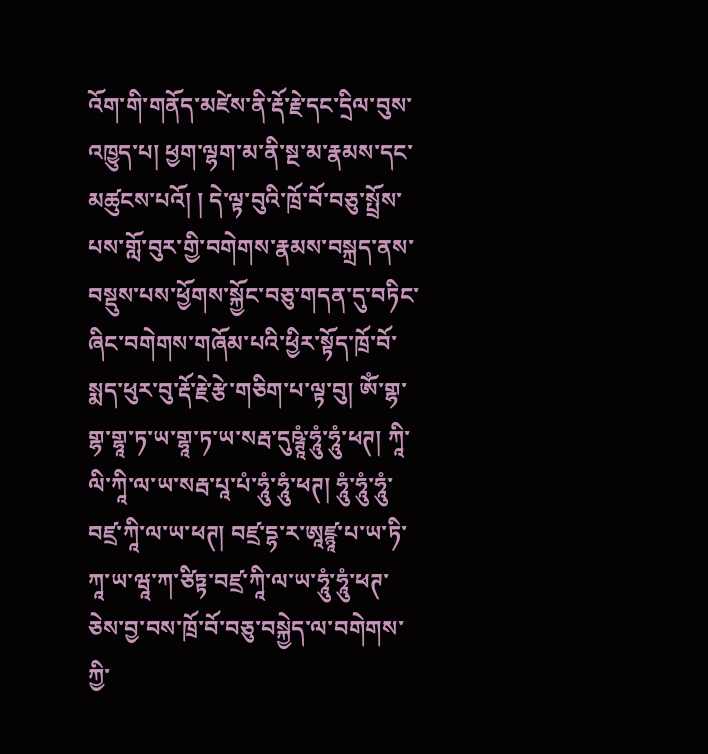འོག་གི་གནོད་མཛེས་ནི་རྡོ་རྗེ་དང་དྲིལ་བུས་འཁྱུད་པ། ཕྱག་ལྷག་མ་ནི་སྔ་མ་རྣམས་དང་མཚུངས་པའོ། ། དེ་ལྟ་བུའི་ཁྲོ་བོ་བཅུ་སྤྲོས་པས་གློ་བུར་གྱི་བགེགས་རྣམས་བསྐྲད་ནས་བསྡུས་པས་ཕྱོགས་སྐྱོང་བཅུ་གདན་དུ་བཏིང་ཞིང་བགེགས་གཞོམ་པའི་ཕྱིར་སྟོད་ཁྲོ་བོ་སྨད་ཕུར་བུ་རྡོ་རྗེ་རྩེ་གཅིག་པ་ལྟ་བུ། ཨོཾ་གྷ་གྷ་གྷཱ་ཏ་ཡ་གྷཱ་ཏ་ཡ་སརྦ་དུཥྚཱཾ་ཧཱུཾ་ཧཱུཾ་ཕཊ། ཀཱི་ལི་ཀཱི་ལ་ཡ་སརྦ་པཱ་པཾ་ཧཱུཾ་ཧཱུཾ་ཕཊ། ཧཱུཾ་ཧཱུཾ་ཧཱུཾ་བཛྲ་ཀཱི་ལ་ཡ་ཕཊ། བཛྲ་དྷ་ར་ཨཱཛྙཱ་པ་ཡ་ཏི་ཀཱ་ཡ་ཝཱ་ཀ་ཙིཏྟ་བཛྲ་ཀཱི་ལ་ཡ་ཧཱུཾ་ཧཱུཾ་ཕཊ་ཅེས་བྱ་བས་ཁྲོ་བོ་བཅུ་བསྐྱེད་ལ་བགེགས་ཀྱི་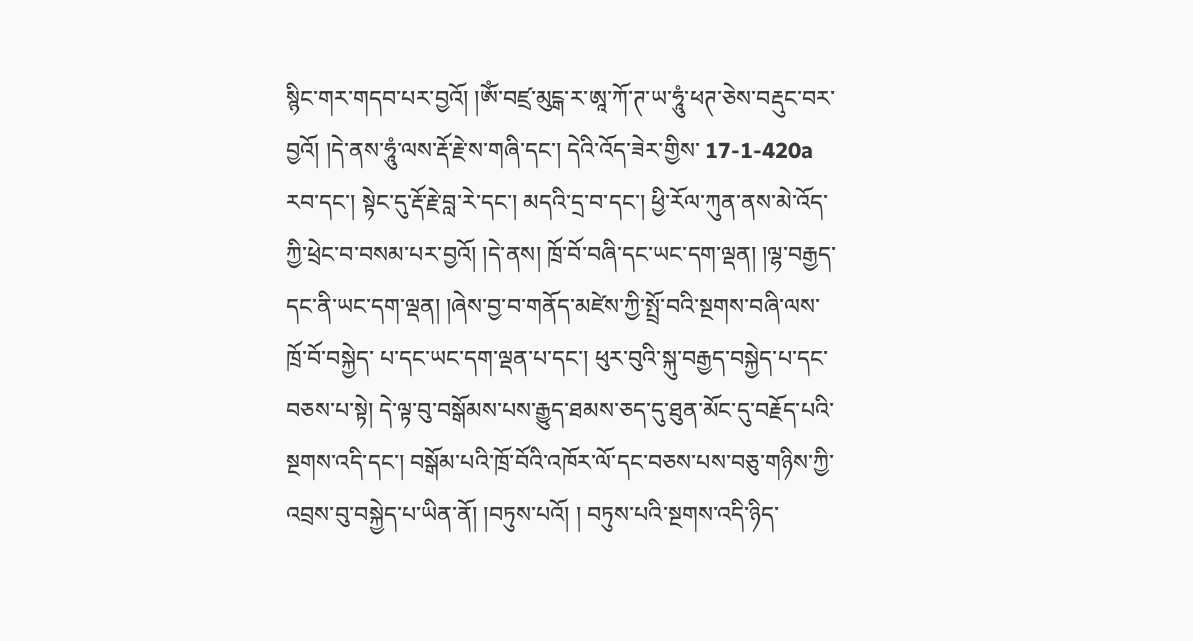སྙིང་གར་གདབ་པར་བྱའོ། །ཨོཾ་བཛྲ་མུངྒ་ར་ཨཱ་ཀོ་ཊ་ཡ་ཧཱུཾ་ཕཊ་ཅེས་བརྡུང་བར་བྱའོ། །དེ་ནས་ཧཱུཾ་ལས་རྡོ་རྗེ་ས་གཞི་དང་། དེའི་འོད་ཟེར་གྱིས་ 17-1-420a རབ་དང་། སྟེང་དུ་རྡོ་རྗེ་བླ་རེ་དང་། མདའི་དྲ་བ་དང་། ཕྱི་རོལ་ཀུན་ནས་མེ་འོད་ཀྱི་ཕྲེང་བ་བསམ་པར་བྱའོ། །དེ་ནས། ཁྲོ་བོ་བཞི་དང་ཡང་དག་ལྡན། །ལྷ་བརྒྱད་དང་ནི་ཡང་དག་ལྡན། །ཞེས་བྱ་བ་གནོད་མཛེས་ཀྱི་སྤྲོ་བའི་སྔགས་བཞི་ལས་ཁྲོ་བོ་བསྐྱེད་ པ་དང་ཡང་དག་ལྡན་པ་དང་། ཕུར་བུའི་སྐུ་བརྒྱད་བསྐྱེད་པ་དང་བཅས་པ་སྟེ། དེ་ལྟ་བུ་བསྒོམས་པས་རྒྱུད་ཐམས་ཅད་དུ་ཐུན་མོང་དུ་བརྗོད་པའི་སྔགས་འདི་དང་། བསྒོམ་པའི་ཁྲོ་བོའི་འཁོར་ལོ་དང་བཅས་པས་བཅུ་གཉིས་ཀྱི་འབྲས་བུ་བསྐྱེད་པ་ཡིན་ནོ། །བཏུས་པའོ། ། བཏུས་པའི་སྔགས་འདི་ཉིད་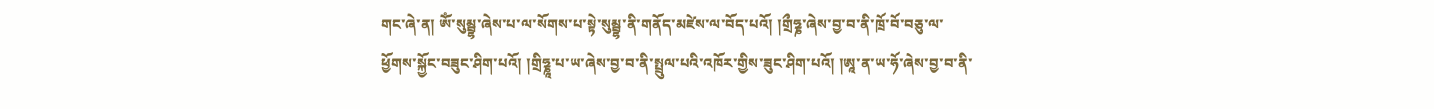གང་ཞེ་ན། ཨོཾ་སུམྦྷ་ཞེས་པ་ལ་སོགས་པ་སྟེ་སུམྦྷ་ནི་གནོད་མཛེས་ལ་བོད་པའོ། །གྲྀཧྞ་ཞེས་བྱ་བ་ནི་ཁྲོ་བོ་བཅུ་ལ་ཕྱོགས་སྐྱོང་བཟུང་ཤིག་པའོ། །གྲིཧྞཱ་པ་ཡ་ཞེས་བྱ་བ་ནི་སྤྲུལ་པའི་འཁོར་གྱིས་ཟུང་ཤིག་པའོ། །ཨཱ་ན་ཡ་ཧོ་ཞེས་བྱ་བ་ནི་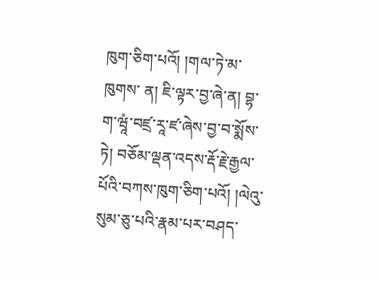ཁུག་ཅིག་པའོ། །གལ་ཏེ་མ་ཁུགས་ ན། ཇི་ལྟར་བྱ་ཞེ་ན། བྷ་ག་ཝཱཾ་བཛྲ་རཱ་ཛ་ཞེས་བྱ་བ་སྨོས་ཏེ། བཅོམ་ལྡན་འདས་རྡོ་རྗེ་རྒྱལ་པོའི་བཀས་ཁུག་ཅིག་པའོ། །ལེའུ་སུམ་ཅུ་པའི་རྣམ་པར་བཤད་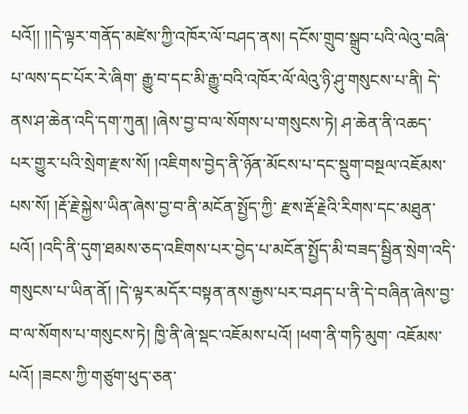པའོ།། །།དེ་ལྟར་གནོད་མཛེས་ཀྱི་འཁོར་ལོ་བཤད་ནས། དངོས་གྲུབ་སྒྲུབ་པའི་ལེའུ་བཞི་པ་ལས་དང་པོར་རེ་ཞིག་ རྒྱུ་བ་དང་མི་རྒྱུ་བའི་འཁོར་ལོ་ལེའུ་ཉི་ཤུ་གསུངས་པ་ནི། དེ་ནས་ཤ་ཆེན་འདི་དག་ཀུན། །ཞེས་བྱ་བ་ལ་སོགས་པ་གསུངས་ཏེ། ཤ་ཆེན་ནི་འཆད་པར་གྱུར་པའི་སྲེག་རྫས་སོ། །འཇིགས་བྱེད་ནི་ཉོན་མོངས་པ་དང་སྡུག་བསྔལ་འཇོམས་པས་སོ། །རྡོ་རྗེ་སྐྱེས་ཡིན་ཞེས་བྱ་བ་ནི་མངོན་སྤྱོད་ཀྱི་ རྫས་རྡོ་རྗེའི་རིགས་དང་མཐུན་པའོ། །འདི་ནི་དུག་ཐམས་ཅད་འཇིགས་པར་བྱེད་པ་མངོན་སྤྱོད་མི་བཟད་སྦྱིན་སྲེག་འདི་གསུངས་པ་ཡིན་ནོ། །དེ་ལྟར་མདོར་བསྟན་ནས་རྒྱས་པར་བཤད་པ་ནི་དེ་བཞིན་ཞེས་བྱ་བ་ལ་སོགས་པ་གསུངས་ཏེ། ཁྱི་ནི་ཞེ་སྡང་འཇོམས་པའོ། །ཕག་ནི་གཏི་མུག་ འཇོམས་པའོ། །ཟངས་ཀྱི་གཙུག་ཕུད་ཅན་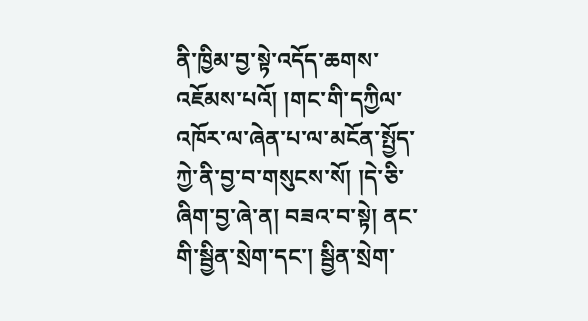ནི་ཁྱིམ་བྱ་སྟེ་འདོད་ཆགས་འཇོམས་པའོ། །གང་གི་དཀྱིལ་འཁོར་ལ་ཞེན་པ་ལ་མངོན་སྤྱོད་ཀྱེ་ནི་བྱ་བ་གསུངས་སོ། །དེ་ཅི་ཞིག་བྱ་ཞེ་ན། བཟའ་བ་སྟེ། ནང་གི་སྦྱིན་སྲེག་དང་། སྦྱིན་སྲེག་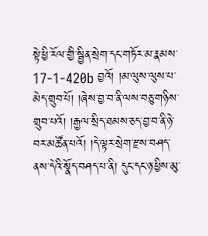སྟེ་ཕྱི་རོལ་གྱི་སྦྱིན་སྲེག་དང་གཏོར་མ་རྣམས་ 17-1-420b བྱའོ། །མ་ལུས་ལུས་པ་མེད་གྲུབ་པོ། །ཞེས་བྱ་བ་ནི་ལས་བཅུ་གཉིས་གྲུབ་པའོ། །རྒྱལ་སྲིད་ཐམས་ཅད་བྱ་བ་ནི་ཉེ་བར་མཚོན་པའོ། །དེ་ལྟར་སྲེག་རྫས་བཤད་ནས་དེའི་སྣོད་བཤད་པ་ནི། དུང་དང་ཉ་ཕྱིས་མུ་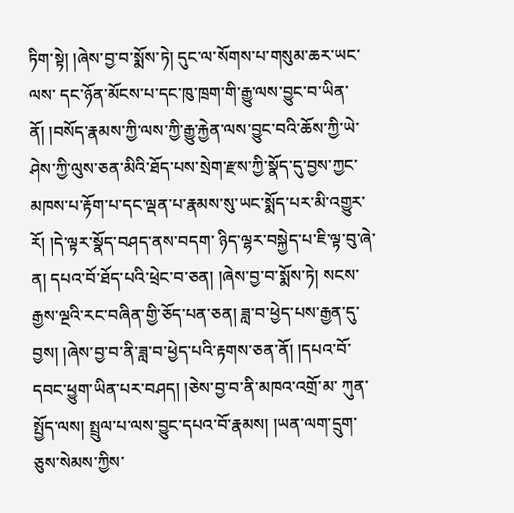ཏིག་སྟེ། །ཞེས་བྱ་བ་སྨོས་ཏེ། དུང་ལ་སོགས་པ་གསུམ་ཆར་ཡང་ལས་ དང་ཉོན་མོངས་པ་དང་ཁུ་ཁྲག་གི་རྒྱུ་ལས་བྱུང་བ་ཡིན་ནོ། །བསོད་རྣམས་ཀྱི་ལས་ཀྱི་རྒྱུ་རྐྱེན་ལས་བྱུང་བའི་ཆོས་ཀྱི་ཡེ་ཤེས་ཀྱི་ལུས་ཅན་མིའི་ཐོད་པས་སྲེག་རྫས་ཀྱི་སྣོད་དུ་བྱས་ཀྱང་མཁས་པ་རྟོག་པ་དང་ལྡན་པ་རྣམས་སུ་ཡང་སྨོད་པར་མི་འགྱུར་རོ། །དེ་ལྟར་སྣོད་བཤད་ནས་བདག་ ཉིད་ལྷར་བསྐྱེད་པ་ཇི་ལྟ་བུ་ཞེ་ན། དཔའ་བོ་ཐོད་པའི་ཕྲེང་བ་ཅན། །ཞེས་བྱ་བ་སྨོས་ཏེ། སངས་རྒྱས་ལྔའི་རང་བཞིན་གྱི་ཅོད་པན་ཅན། ཟླ་བ་ཕྱེད་པས་རྒྱན་དུ་བྱས། །ཞེས་བྱ་བ་ནི་ཟླ་བ་ཕྱེད་པའི་རྟགས་ཅན་ནོ། །དཔའ་བོ་དབང་ཕྱུག་ཡིན་པར་བཤད། །ཅེས་བྱ་བ་ནི་མཁའ་འགྲོ་མ་ ཀུན་སྤྱོད་ལས། སྤྲུལ་པ་ལས་བྱུང་དཔའ་བོ་རྣམས། །ཡན་ལག་དྲུག་ཅུས་སེམས་ཀྱིས་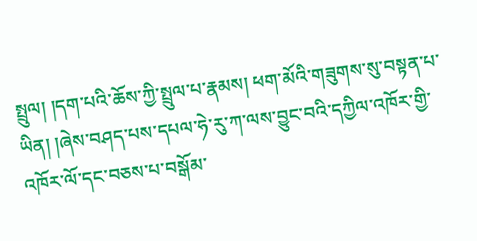སྤྲུལ། །དག་པའི་ཆོས་ཀྱི་སྤྲུལ་པ་རྣམས། ཕག་མོའི་གཟུགས་སུ་བསྟན་པ་ཡིན། །ཞེས་བཤད་པས་དཔལ་ཧེ་རུ་ཀ་ལས་བྱུང་བའི་དཀྱིལ་འཁོར་གྱི་འཁོར་ལོ་དང་བཅས་པ་བསྒོམ་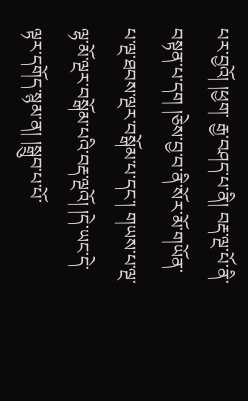པར་བྱའོ། །ཕྱག་ རྒྱ་བཤད་པ་ནི། བརྡ་ལྔ་པོ་ནི་བསྟན་པ་དག །ཅེས་བྱ་བ་ནི་སོར་མོ་གཡོན་པ་ལྔ་ཐབས་ལྔར་བསྒོམ་པ་དང་། གཡས་པ་ལྔ་ལྷ་མོ་ལྔར་བསྒོམ་པའི་བརྡ་ལྔའོ། །དེ་ཡང་དེ་ལྟར་དགོད་སྙམ་ན། །སྒྲུབ་པ་པོ་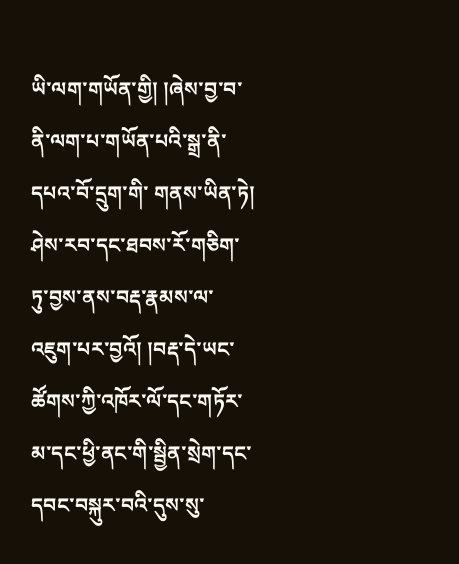ཡི་ལག་གཡོན་གྱི། །ཞེས་བྱ་བ་ནི་ལག་པ་གཡོན་པའི་སྒྲ་ནི་དཔའ་བོ་དྲུག་གི་ གནས་ཡིན་ཏེ། ཤེས་རབ་དང་ཐབས་རོ་གཅིག་ཏུ་བྱས་ནས་བརྡ་རྣམས་ལ་འཇུག་པར་བྱའོ། །བརྡ་དེ་ཡང་ཚོགས་ཀྱི་འཁོར་ལོ་དང་གཏོར་མ་དང་ཕྱི་ནང་གི་སྦྱིན་སྲེག་དང་དབང་བསྐུར་བའི་དུས་སུ་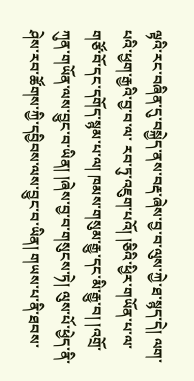ལྟའི་རང་བཞིན་དུ་བསྐྱེད་ནས་བརྡ་ཞེས་བྱ་བ་ལུས་ཀྱེ་ཐ་སྙད་དེ། ལག་པའི་ཕྱག་རྒྱའི་བྱ་བ་ལ་ རབ་ཏུ་འཇུག་པའོ། །ཅིའི་ཕྱིར་གཡོན་པ་ལ་གཙོ་བོ་དང་དགོད་སྙམ་པ་ལ། ཁམས་གསུམ་རྒྱུ་དང་མི་རྒྱུ་བ། །འགྲོ་ཀུན་གཡོན་ལས་བྱུང་བ་ཡིན། །ཞེས་བྱ་བ་གསུངས་ཏེ། ལུས་པོ་ཕྱེད་ནི་ཤེས་རབ་ཚོགས་ཀྱི་དབྱིབས་ལས་བྱུང་བ་ཡིན། གཡས་པ་ནི་ཐབས་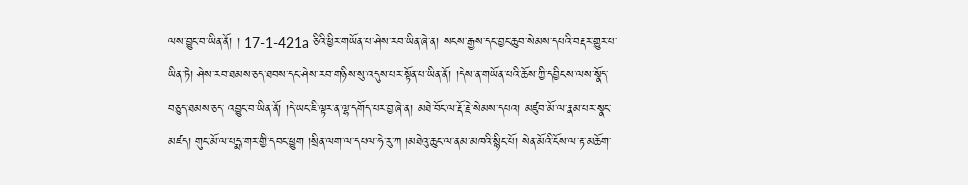ལས་བྱུང་བ་ཡིན་ནོ། ། 17-1-421a ཅིའི་ཕྱིར་གཡོན་པ་ཤེས་རབ་ཡིན་ཞེ་ན། སངས་རྒྱས་དང་བྱང་ཆུབ་སེམས་དཔའི་བརྡར་གྱུར་པ་ཡིན་ཏེ། ཤེས་རབ་ཐམས་ཅད་ཐབས་དང་ཤེས་རབ་གཉིས་སུ་འདུས་པར་སྟོན་པ་ཡིན་ནོ། །དེས་ན་གཡོན་པའི་ཆོས་ཀྱི་དབྱིངས་ལས་སྣོད་བཅུད་ཐམས་ཅད་ འབྱུང་བ་ཡིན་ནོ། །དེ་ཡང་ཇི་ལྟར་ན་ལྷ་དགོད་པར་བྱ་ཞེ་ན། མཐེ་བོང་ལ་རྡོ་རྗེ་སེམས་དཔའ། མཛུབ་མོ་ལ་རྣམ་པར་སྣང་མཛད། གུང་མོ་ལ་པདྨ་གར་གྱི་དབང་ཕྱུག །སྲིན་ལག་ལ་དཔལ་ཧེ་རུ་ཀ །མཐེའུ་ཆུང་ལ་ནམ་མཁའི་སྙིང་པོ། སེན་མོའི་ངོས་ལ་རྟ་མཆོག་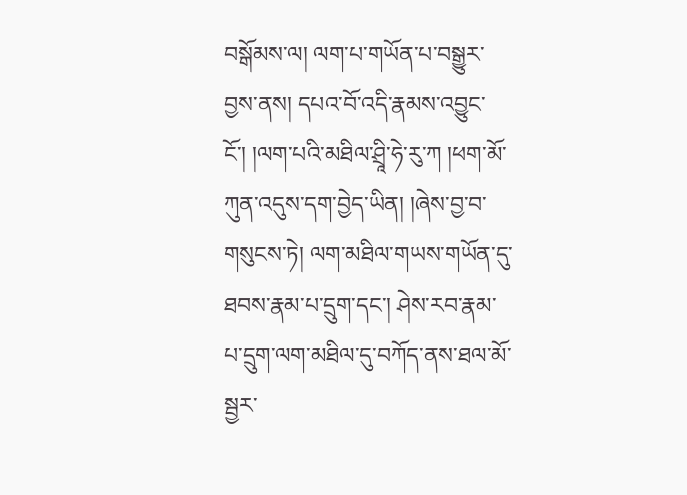བསྒོམས་ལ། ལག་པ་གཡོན་པ་བསྒྱུར་བྱས་ནས། དཔའ་བོ་འདི་རྣམས་འབྱུང་ངོ་། །ལག་པའི་མཐིལ་ཤྲཱི་ཧེ་རུ་ཀ །ཕག་མོ་ཀུན་འདུས་དག་བྱེད་ཡིན། །ཞེས་བྱ་བ་གསུངས་ཏེ། ལག་མཐིལ་གཡས་གཡོན་དུ་ཐབས་རྣམ་པ་དྲུག་དང་། ཤེས་རབ་རྣམ་པ་དྲུག་ལག་མཐིལ་དུ་བཀོད་ནས་ཐལ་མོ་སྦྱར་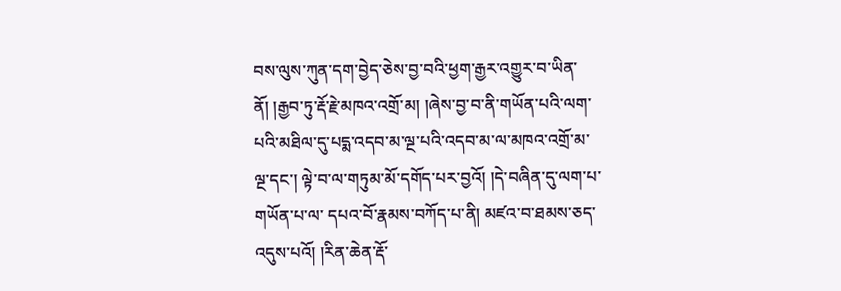བས་ལུས་ཀུན་དག་བྱེད་ཅེས་བྱ་བའི་ཕྱག་རྒྱར་འགྱུར་བ་ཡིན་ནོ། །རྒྱབ་ཏུ་རྡོ་རྗེ་མཁའ་འགྲོ་མ། །ཞེས་བྱ་བ་ནི་གཡོན་པའི་ལག་པའི་མཐིལ་དུ་པདྨ་འདབ་མ་ལྔ་པའི་འདབ་མ་ལ་མཁའ་འགྲོ་མ་ལྔ་དང་། ལྟེ་བ་ལ་གཏུམ་མོ་དགོད་པར་བྱའོ། །དེ་བཞིན་དུ་ལག་པ་གཡོན་པ་ལ་ དཔའ་བོ་རྣམས་བཀོད་པ་ནི། མཛའ་བ་ཐམས་ཅད་འདུས་པའོ། །རིན་ཆེན་རྡོ་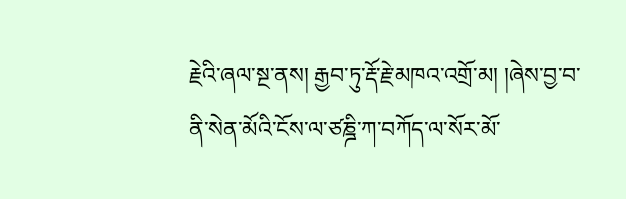རྗེའི་ཞལ་སྔ་ནས། རྒྱབ་ཏུ་རྡོ་རྗེ་མཁའ་འགྲོ་མ། །ཞེས་བྱ་བ་ནི་སེན་མོའི་ངོས་ལ་ཙཎྜི་ཀ་བཀོད་ལ་སོར་མོ་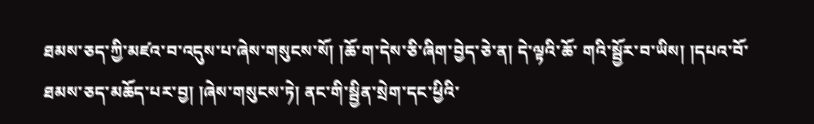ཐམས་ཅད་ཀྱི་མཛའ་བ་འདུས་པ་ཞེས་གསུངས་སོ། །ཆོ་ག་དེས་ཅི་ཞིག་བྱེད་ཅེ་ན། དེ་ལྟའི་ཆོ་ གའི་སྦྱོར་བ་ཡིས། །དཔའ་བོ་ཐམས་ཅད་མཆོད་པར་བྱ། །ཞེས་གསུངས་ཏེ། ནང་གི་སྦྱིན་སྲེག་དང་ཕྱིའི་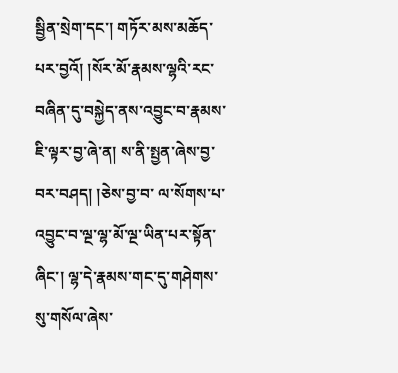སྦྱིན་སྲེག་དང་། གཏོར་མས་མཆོད་པར་བྱའོ། །སོར་མོ་རྣམས་ལྷའི་རང་བཞིན་དུ་བསྐྱེད་ནས་འབྱུང་བ་རྣམས་ཇི་ལྟར་བྱ་ཞེ་ན། ས་ནི་སྤྱན་ཞེས་བྱ་བར་བཤད། །ཅེས་བྱ་བ་ ལ་སོགས་པ་འབྱུང་བ་ལྔ་ལྷ་མོ་ལྔ་ཡིན་པར་སྟོན་ཞིང་། ལྷ་དེ་རྣམས་གང་དུ་གཤེགས་སུ་གསོལ་ཞེས་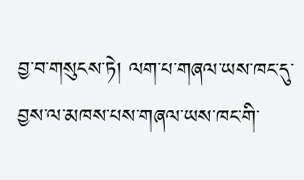བྱ་བ་གསུངས་ཏེ། ལག་པ་གཞལ་ཡས་ཁང་དུ་བྱས་ལ་མཁས་པས་གཞལ་ཡས་ཁང་གི་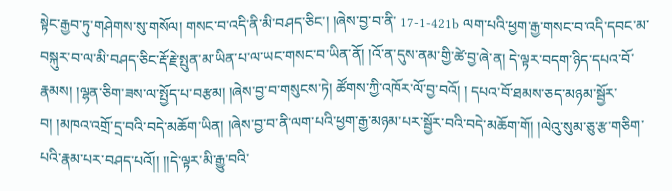སྟེང་རྒྱབ་ཏུ་གཤེགས་སུ་གསོལ། གསང་བ་འདི་ནི་མི་བཤད་ཅིང་། །ཞེས་བྱ་བ་ནི་ 17-1-421b ལག་པའི་ཕྱག་རྒྱ་གསང་བ་འདི་དབང་མ་བསྐུར་བ་ལ་མི་བཤད་ཅིང་རྡོ་རྗེ་སྤུན་མ་ཡིན་པ་ལ་ཡང་གསང་བ་ཡིན་ནོ། །འོ་ན་དུས་ནམ་གྱི་ཚེ་བྱ་ཞེ་ན། དེ་ལྟར་བདག་ཉིད་དཔའ་བོ་རྣམས། །ལྷན་ཅིག་ཟས་ལ་སྤྱོད་པ་བརྩམ། །ཞེས་བྱ་བ་གསུངས་ཏེ། ཚོགས་ཀྱི་འཁོར་ལོ་བྱ་བའོ། ། དཔའ་བོ་ཐམས་ཅད་མཉམ་སྦྱོར་བ། །མཁའ་འགྲོ་དྲ་བའི་བདེ་མཆོག་ཡིན། །ཞེས་བྱ་བ་ནི་ལག་པའི་ཕྱག་རྒྱ་མཉམ་པར་སྦྱོར་བའི་བདེ་མཆོག་གོ། །ལེའུ་སུམ་ཅུ་རྩ་གཅིག་པའི་རྣམ་པར་བཤད་པའོ།། །།དེ་ལྟར་མི་རྒྱུ་བའི་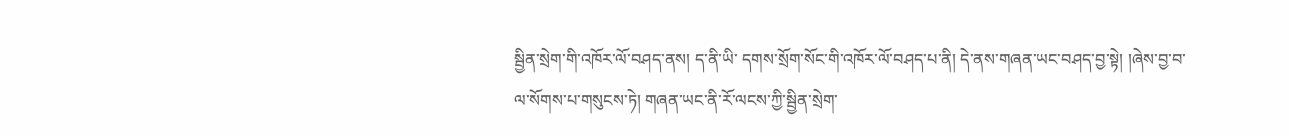སྦྱིན་སྲེག་གི་འཁོར་ལོ་བཤད་ནས། ད་ནི་ཡི་ དགས་སྲོག་སོང་གི་འཁོར་ལོ་བཤད་པ་ནི། དེ་ནས་གཞན་ཡང་བཤད་བྱ་སྟེ། །ཞེས་བྱ་བ་ལ་སོགས་པ་གསུངས་ཏེ། གཞན་ཡང་ནི་རོ་ལངས་ཀྱི་སྦྱིན་སྲེག་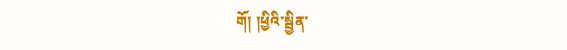གོ། །ཕྱིའི་སྦྱིན་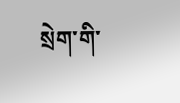སྲེག་གི་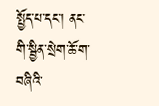སྤྱོད་པ་དང་། ནང་གི་སྦྱིན་སྲེག་ཆོ་ག་བཞིའི་